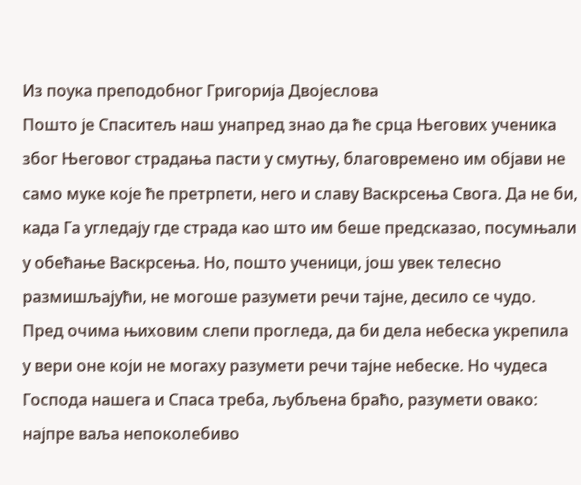Из поука преподобног Григорија Двојеслова
Пошто је Спаситељ наш унапред знао да ће срца Његових ученика због Његовог страдања пасти у смутњу, благовремено им објави не само муке које ће претрпети, него и славу Васкрсења Свога. Да не би, када Га угледају где страда као што им беше предсказао, посумњали у обећање Васкрсења. Но, пошто ученици, још увек телесно размишљајући, не могоше разумети речи тајне, десило се чудо. Пред очима њиховим слепи прогледа, да би дела небеска укрепила у вери оне који не могаху разумети речи тајне небеске. Но чудеса Господа нашега и Спаса треба, љубљена браћо, разумети овако: најпре ваља непоколебиво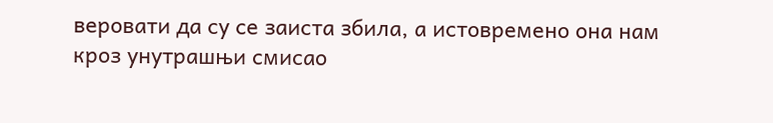веровати да су се заиста збила, а истовремено она нам кроз унутрашњи смисао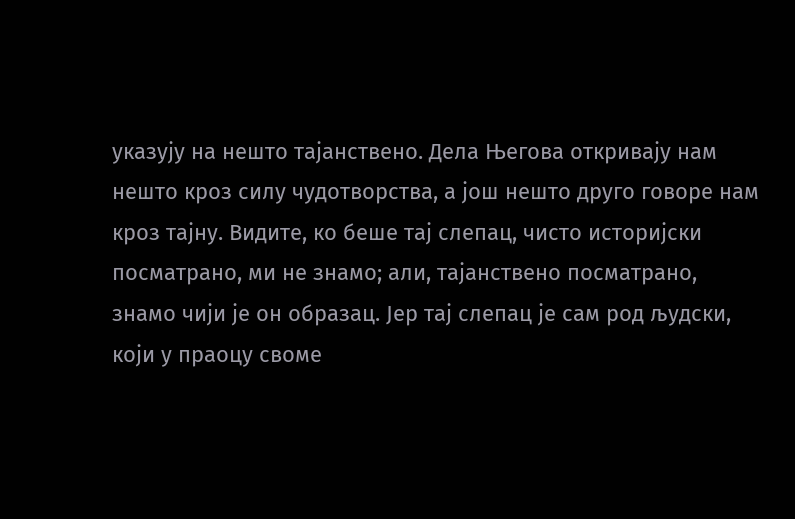указују на нешто тајанствено. Дела Његова откривају нам нешто кроз силу чудотворства, а још нешто друго говоре нам кроз тајну. Видите, ко беше тај слепац, чисто историјски посматрано, ми не знамо; али, тајанствено посматрано, знамо чији је он образац. Јер тај слепац је сам род људски, који у праоцу своме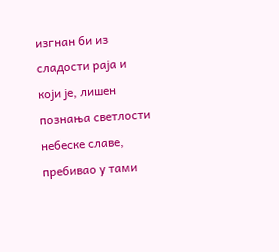изгнан би из сладости раја и који је, лишен познања светлости небеске славе, пребивао у тами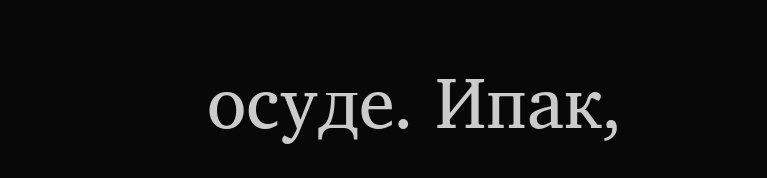осуде. Ипак,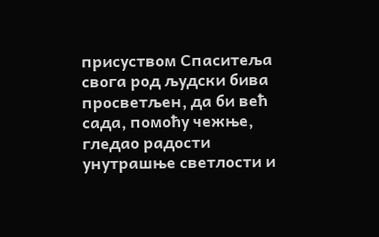присуством Спаситеља свога род људски бива просветљен, да би већ сада, помоћу чежње, гледао радости унутрашње светлости и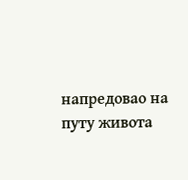напредовао на путу живота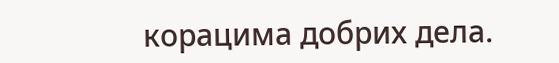корацима добрих дела.